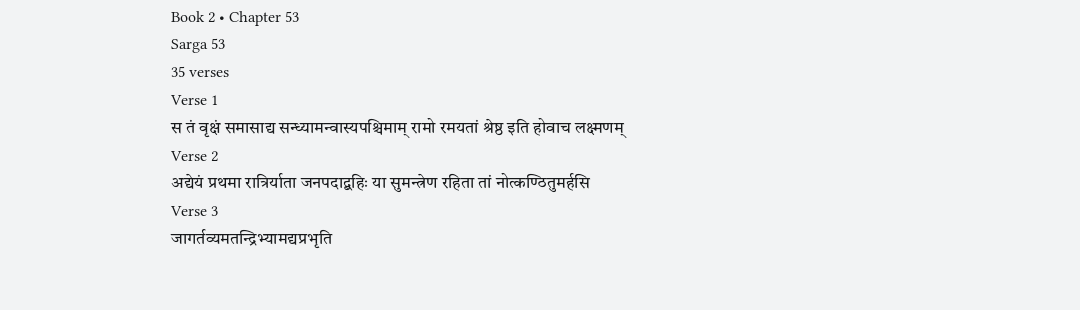Book 2 • Chapter 53
Sarga 53
35 verses
Verse 1
स तं वृक्षं समासाद्य सन्ध्यामन्वास्यपश्चिमाम् रामो रमयतां श्रेष्ठ इति होवाच लक्ष्मणम्
Verse 2
अद्येयं प्रथमा रात्रिर्याता जनपदाद्बहिः या सुमन्त्रेण रहिता तां नोत्कण्ठितुमर्हसि
Verse 3
जागर्तव्यमतन्द्रिभ्यामद्यप्रभृति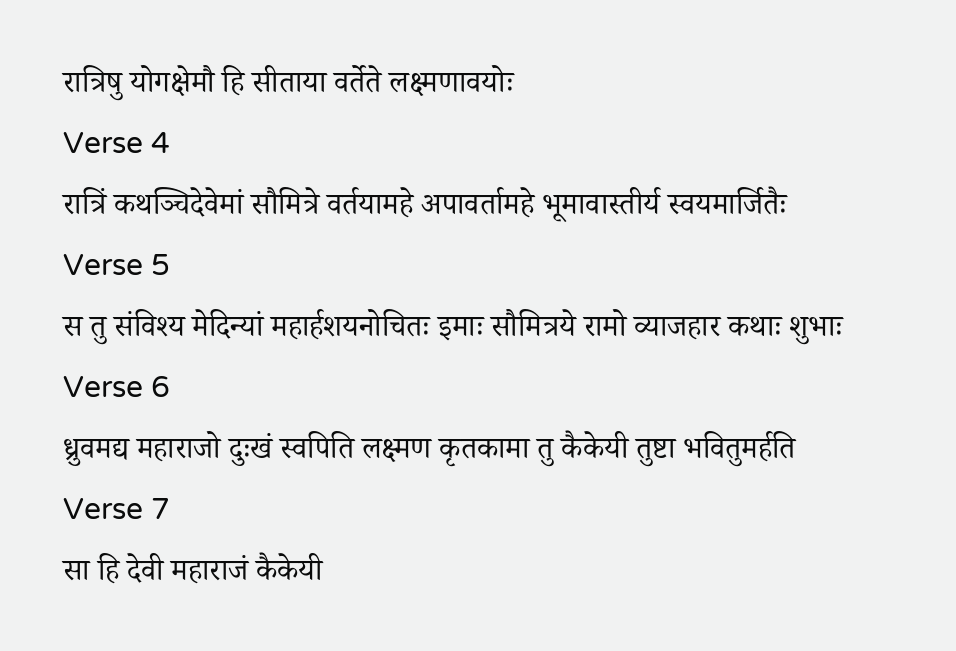रात्रिषु योगक्षेमौ हि सीताया वर्तेते लक्ष्मणावयोः
Verse 4
रात्रिं कथञ्चिदेवेमां सौमित्रे वर्तयामहे अपावर्तामहे भूमावास्तीर्य स्वयमार्जितैः
Verse 5
स तु संविश्य मेदिन्यां महार्हशयनोचितः इमाः सौमित्रये रामो व्याजहार कथाः शुभाः
Verse 6
ध्रुवमद्य महाराजो दुःखं स्वपिति लक्ष्मण कृतकामा तु कैकेयी तुष्टा भवितुमर्हति
Verse 7
सा हि देवी महाराजं कैकेयी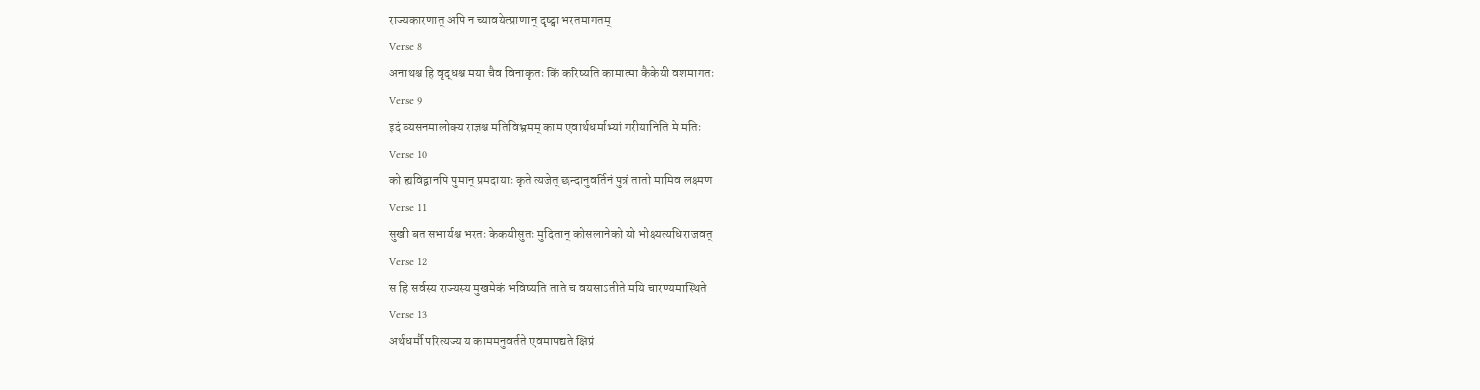राज्यकारणात् अपि न च्यावयेत्प्राणान् दृष्ट्वा भरतमागतम्
Verse 8
अनाथश्च हि वृद्धश्च मया चैव विनाकृतः किं करिष्यति कामात्मा कैकेयी वशमागतः
Verse 9
इदं व्यसनमालोक्य राज्ञश्च मतिविभ्रमम् काम एवार्थधर्माभ्यां गरीयानिति मे मतिः
Verse 10
को ह्यविद्वानपि पुमान् प्रमदायाः कृते त्यजेत् छन्दानुवर्तिनं पुत्रं तातो मामिव लक्ष्मण
Verse 11
सुखी बत सभार्यश्च भरतः केकयीसुतः मुदितान् कोसलानेको यो भोक्ष्यत्यधिराजवत्
Verse 12
स हि सर्वस्य राज्यस्य मुखमेकं भविष्यति ताते च वयसाऽतीते मयि चारण्यमास्थिते
Verse 13
अर्थधर्मौ परित्यज्य य काममनुवर्तते एवमापद्यते क्षिप्रं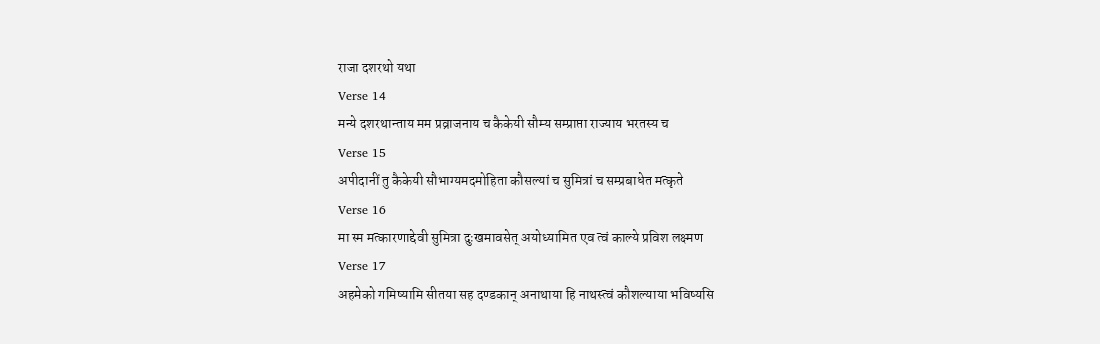राजा दशरथो यथा
Verse 14
मन्ये दशरथान्ताय मम प्रव्राजनाय च कैकेयी सौम्य सम्प्राप्ता राज्याय भरतस्य च
Verse 15
अपीदानीं तु कैकेयी सौभाग्यमदमोहिता कौसल्यां च सुमित्रां च सम्प्रबाधेत मत्कृते
Verse 16
मा स्म मत्कारणाद्देवी सुमित्रा दुःखमावसेत् अयोध्यामित एव त्वं काल्ये प्रविश लक्ष्मण
Verse 17
अहमेको गमिष्यामि सीतया सह दण्डकान् अनाथाया हि नाथस्त्वं कौशल्याया भविष्यसि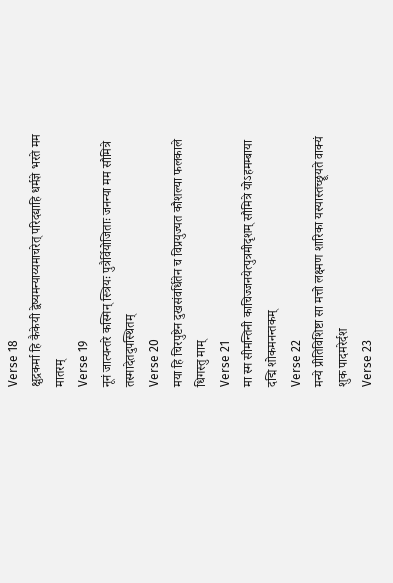Verse 18
क्षुद्रकर्मा हि कैकेयी द्वेष्यमन्याय्यमाचरेत् परिदद्याहि धर्मज्ञे भरते मम मातरम्
Verse 19
नूनं जात्यन्तरे कस्मिन् स्त्रियः पुत्रैर्वियोजिताः जनन्या मम सौमित्रे तस्मादेतदुपस्थितम्
Verse 20
मया हि चिरपुष्टेन दुखसंवर्धितेन च विप्रयुज्यत कौशल्या फलकाले धिगस्तु माम्
Verse 21
मा स्म सीमन्तिनी काचिज्जनयेत्पुत्रमीदृशम् सौमित्रे योऽहमम्बाया दद्मि शोकमनन्तकम्
Verse 22
मन्ये प्रीतिविशिष्टा सा मत्तो लक्ष्मण शारिका यस्यास्तच्छ्रूयते वाक्यं शुक पादमरेर्दश
Verse 23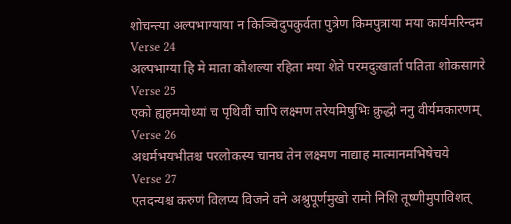शोचन्त्या अल्पभाग्याया न किञ्चिदुपकुर्वता पुत्रेण किमपुत्राया मया कार्यमरिन्दम
Verse 24
अल्पभाग्या हि मे माता कौशल्या रहिता मया शेते परमदुःखार्ता पतिता शोकसागरे
Verse 25
एको ह्यहमयोध्यां च पृथिवीं चापि लक्ष्मण तरेयमिषुभिः क्रुद्धो ननु वीर्यमकारणम्
Verse 26
अधर्मभयभीतश्च परलोकस्य चानघ तेन लक्ष्मण नाद्याह मात्मानमभिषेचये
Verse 27
एतदन्यश्च करुणं विलप्य विजने वने अश्रुपूर्णमुखो रामो निशि तूष्णीमुपाविशत्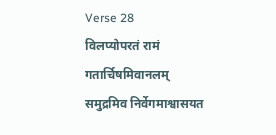Verse 28
विलप्योपरतं रामं गतार्चिषमिवानलम् समुद्रमिव निर्वेगमाश्वासयत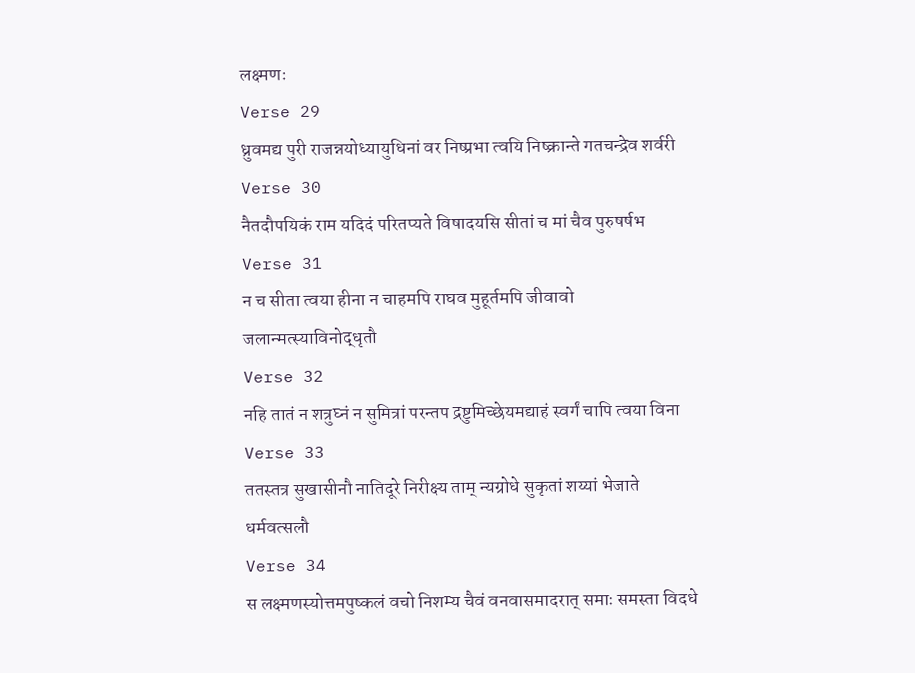लक्ष्मणः
Verse 29
ध्रुवमद्य पुरी राजन्नयोध्यायुधिनां वर निष्प्रभा त्वयि निष्क्रान्ते गतचन्द्रेव शर्वरी
Verse 30
नैतदौपयिकं राम यदिदं परितप्यते विषादयसि सीतां च मां चैव पुरुषर्षभ
Verse 31
न च सीता त्वया हीना न चाहमपि राघव मुहूर्तमपि जीवावो जलान्मत्स्याविनोद्धृतौ
Verse 32
नहि तातं न शत्रुघ्नं न सुमित्रां परन्तप द्रष्टुमिच्छेयमद्याहं स्वर्गं चापि त्वया विना
Verse 33
ततस्तत्र सुखासीनौ नातिदूरे निरीक्ष्य ताम् न्यग्रोधे सुकृतां शय्यां भेजाते धर्मवत्सलौ
Verse 34
स लक्ष्मणस्योत्तमपुष्कलं वचो निशम्य चैवं वनवासमादरात् समाः समस्ता विदधे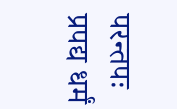परन्तपः प्रपद्य धर्मं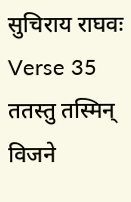सुचिराय राघवः
Verse 35
ततस्तु तस्मिन् विजने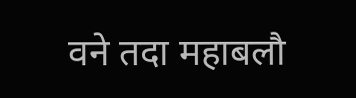वने तदा महाबलौ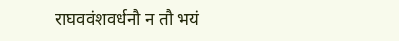राघववंशवर्धनौ न तौ भयं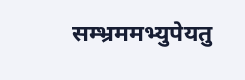सम्भ्रममभ्युपेयतु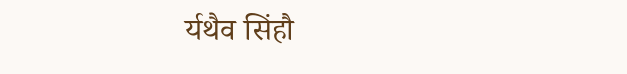र्यथैव सिंहौ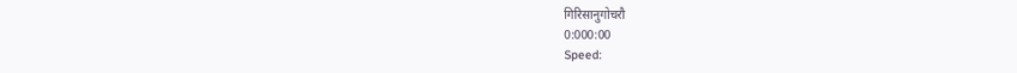गिरिसानुगोचरौ
0:000:00
Speed: